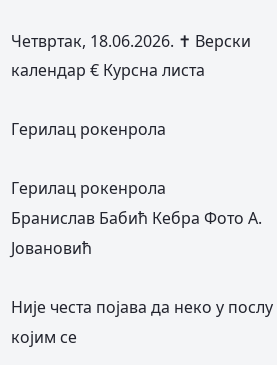Четвртак, 18.06.2026. ✝ Верски календар € Курсна листа

Герилац рокенрола

Герилац рокенрола
Бранислав Бабић Кебра Фото А. Јовановић

Није честа појава да неко у послу којим се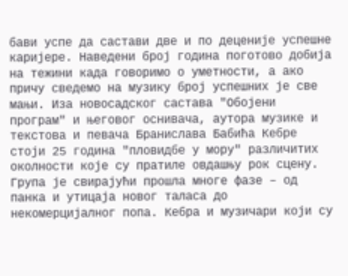бави успе да састави две и по деценије успешне каријере. Наведени број година поготово добија на тежини када говоримо о уметности, а ако причу сведемо на музику број успешних је све мањи. Иза новосадског састава "Обојени програм" и његовог оснивача, аутора музике и текстова и певача Бранислава Бабића Кебре стоји 25 година "пловидбе у мору" различитих околности које су пратиле овдашњу рок сцену. Група је свирајући прошла многе фазе – од панка и утицаја новог таласа до некомерцијалног попа. Кебра и музичари који су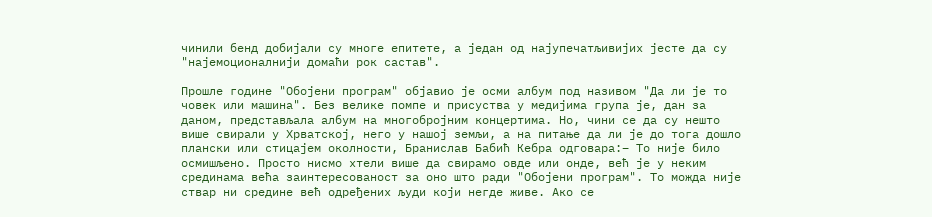чинили бенд добијали су многе епитете, а један од најупечатљивијих јесте да су "најемоционалнији домаћи рок састав".

Прошле године "Обојени програм" објавио је осми албум под називом "Да ли је то човек или машина". Без велике помпе и присуства у медијима група је, дан за даном, представљала албум на многобројним концертима. Но, чини се да су нешто више свирали у Хрватској, него у нашој земљи, а на питање да ли је до тога дошло плански или стицајем околности, Бранислав Бабић Кебра одговара:– То није било осмишљено. Просто нисмо хтели више да свирамо овде или онде, већ је у неким срединама већа заинтересованост за оно што ради "Обојени програм". То можда није ствар ни средине већ одређених људи који негде живе. Ако се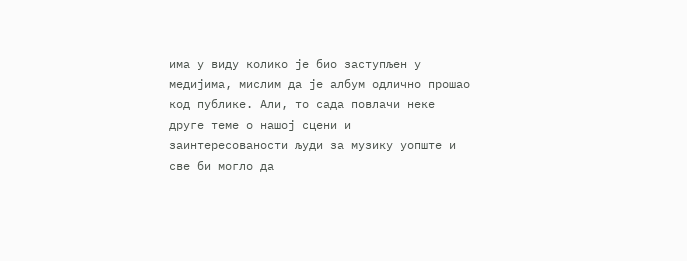има у виду колико је био заступљен у медијима, мислим да је албум одлично прошао код публике. Али, то сада повлачи неке друге теме о нашој сцени и заинтересованости људи за музику уопште и све би могло да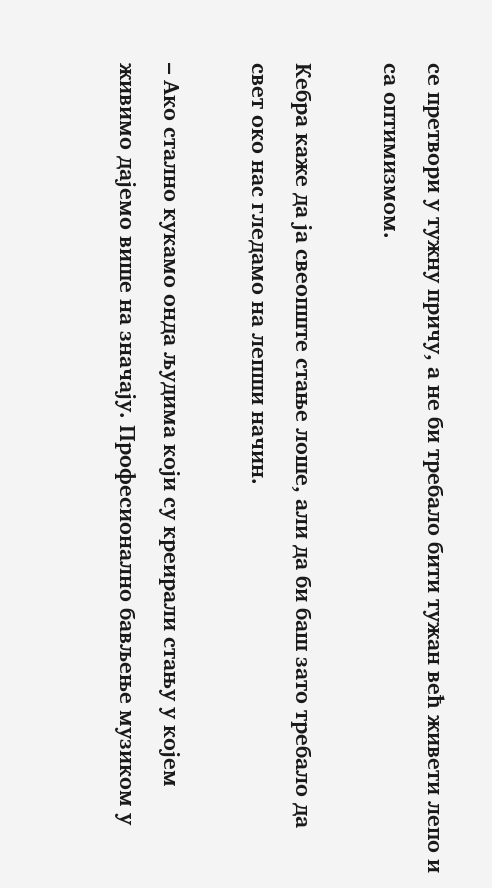се претвори у тужну причу, а не би требало бити тужан већ живети лепо и са оптимизмом.

Кебра каже да ја свеопште стање лоше, али да би баш зато требало да свет око нас гледамо на лепши начин.

– Ако стално кукамо онда људима који су креирали стању у којем живимо дајемо више на значају. Професионално бављење музиком у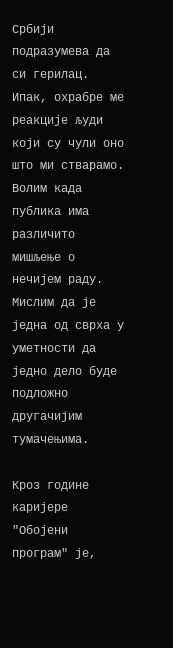Србији подразумева да си герилац. Ипак, охрабре ме реакције људи који су чули оно што ми стварамо. Волим када публика има различито мишљење о нечијем раду. Мислим да је једна од сврха у уметности да једно дело буде подложно другачијим тумачењима.

Кроз године каријере "Обојени програм" је,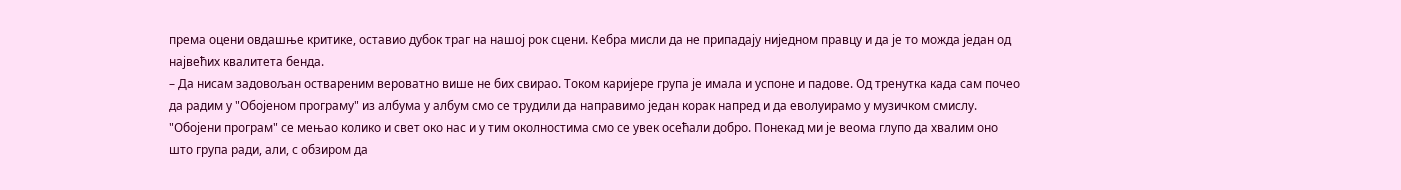према оцени овдашње критике, оставио дубок траг на нашој рок сцени. Кебра мисли да не припадају ниједном правцу и да је то можда један од највећих квалитета бенда.
– Да нисам задовољан оствареним вероватно више не бих свирао. Током каријере група је имала и успоне и падове. Од тренутка када сам почео да радим у "Обојеном програму" из албума у албум смо се трудили да направимо један корак напред и да еволуирамо у музичком смислу. "Обојени програм" се мењао колико и свет око нас и у тим околностима смо се увек осећали добро. Понекад ми је веома глупо да хвалим оно што група ради, али, с обзиром да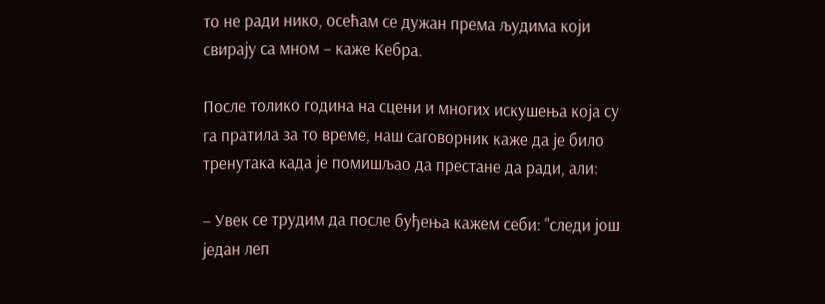то не ради нико, осећам се дужан према људима који свирају са мном – каже Кебра.

После толико година на сцени и многих искушења која су га пратила за то време, наш саговорник каже да је било тренутака када је помишљао да престане да ради, али:

– Увек се трудим да после буђења кажем себи: "следи још један леп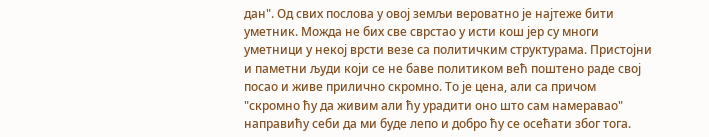дан". Од свих послова у овој земљи вероватно је најтеже бити уметник. Можда не бих све сврстао у исти кош јер су многи уметници у некој врсти везе са политичким структурама. Пристојни и паметни људи који се не баве политиком већ поштено раде свој посао и живе прилично скромно. То је цена, али са причом "скромно ћу да живим али ћу урадити оно што сам намеравао" направићу себи да ми буде лепо и добро ћу се осећати због тога.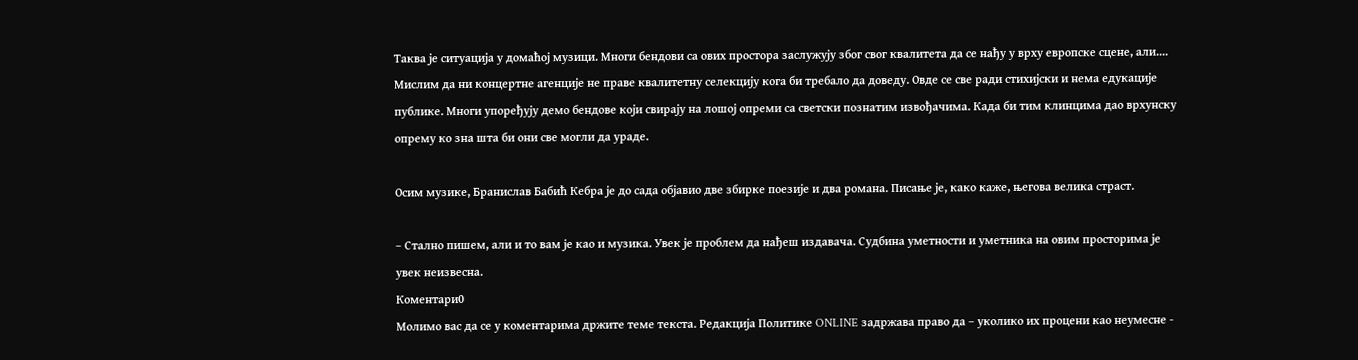Таква је ситуација у домаћој музици. Многи бендови са ових простора заслужују због свог квалитета да се нађу у врху европске сцене, али.... Мислим да ни концертне агенције не праве квалитетну селекцију кога би требало да доведу. Овде се све ради стихијски и нема едукације публике. Многи упоређују демо бендове који свирају на лошој опреми са светски познатим извођачима. Када би тим клинцима дао врхунску опрему ко зна шта би они све могли да ураде.

Осим музике, Бранислав Бабић Кебра је до сада објавио две збирке поезије и два романа. Писање је, како каже, његова велика страст.

– Стално пишем, али и то вам је као и музика. Увек је проблем да нађеш издавача. Судбина уметности и уметника на овим просторима је увек неизвесна.
Коментари0
Молимо вас да се у коментарима држите теме текста. Редакција Политике ONLINE задржава право да – уколико их процени као неумесне -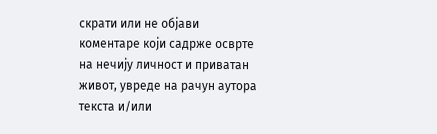скрати или не објави коментаре који садрже осврте на нечију личност и приватан живот, увреде на рачун аутора текста и/или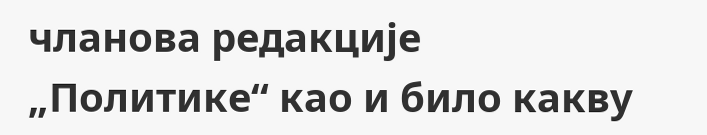чланова редакције „Политике“ као и било какву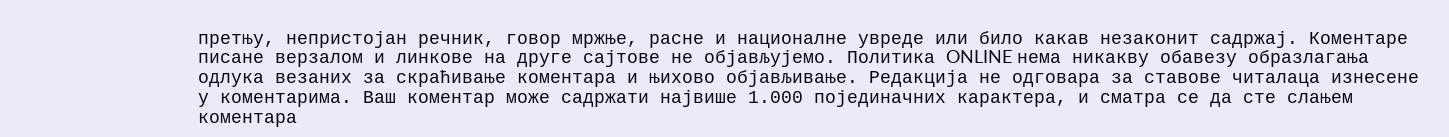претњу, непристојан речник, говор мржње, расне и националне увреде или било какав незаконит садржај. Коментаре писане верзалом и линкове на друге сајтове не објављујемо. Политика ONLINE нема никакву обавезу образлагања одлука везаних за скраћивање коментара и њихово објављивање. Редакција не одговара за ставове читалаца изнесене у коментарима. Ваш коментар може садржати највише 1.000 појединачних карактера, и сматра се да сте слањем коментара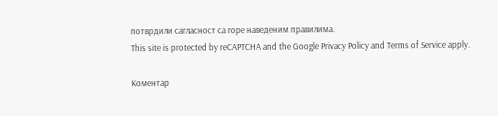потврдили сагласност са горе наведеним правилима.
This site is protected by reCAPTCHA and the Google Privacy Policy and Terms of Service apply.

Комeнтар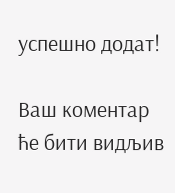успeшно додат!

Ваш комeнтар ћe бити видљив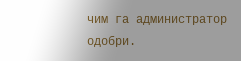чим га администратор одобри.